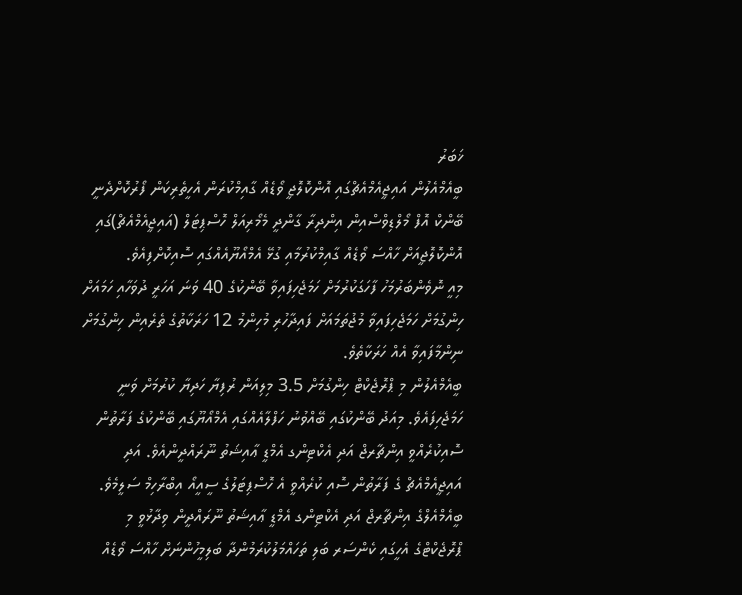ޚަބަރު
ބީއެމްއެލުން އައިޖީއެމްއެޗްގައި އޮންކޮލޮޖީ ވޯޑެއް ގާއިމްކުރަން އެހީތެރިކަން ފޯރުކޮށްދެނީ
ބޭންކް އޮފް މޯލްޑިވްސްއިން އިންދިރާ ގާންދީ މެމޯރިއަލް ހޮސްޕިޓަލް (އައިޖީއެމްއެޗް)ގައި އޮންކޮލޮޖީއަށް ހާއްސަ ވޯޑެއް ގާއިމްކުރުމާއި ގުޅޭ އެމްއޯޔޫއެއްގައި ސޮއިކޮށްފިއެވެ.
މިއީ ނޮވެންބަރުމަހު ފާހަގަކުރުމަށް ހަމަޖެހިފައިވާ ބޭންކުގެ 40 ވަނަ އަހަރީ ދުވަހާއި ހަމައަށް ހިންގުމަށް ހަމަޖެހިފައިވާ މުޖުތަމައަށް ފައިދާހުރި މުހިންމު 12 ހަރަކާތުގެ ތެރެއިން ހިންގުމަށް ނިންމާފައިވާ އެއް ހަރަކާތެވެ.
ބީއެމްއެލުން މި ޕްރޮޖެކްޓް ހިންގުމަށް 3.5 މިލިއަން ރުފިޔާ ހަދިޔާ ކުރުމަށް ވަނީ ހަމަޖެހިފައެވެ. މިއަދު ބޭންކުގައި ބޭއްވުނު ހަފްލާއެއްގައި އެމްއޯޔޫގައި ބޭންކުގެ ފަރާތުން ސޮއިކުރެއްވީ އިންޗާރޖް އަދި އެކްޓިންގ އެމްޑީ ޢާއިޝަތު ނޫރައްދީންއެވެ. އަދި އައިޖީއެމްއެޗް ގެ ފަރާތުން ސޮއި ކުރެއްވީ އެ ހޮސްޕިޓަލުގެ ސީއީއޯ އިބްރާހިމް ސަލީމެވެ.
ބީއެމްއެލްގެ އިންޗާރޖް އަދި އެކްޓިންގ އެމްޑީ ޢާއިޝަތު ނޫރައްދީން ވިދާޅުވީ މި ޕްރޮޖެކްޓްގެ އެހީގައި ކެންސަރ ބަލި ތަހައްމަލުކުރަމުންދާ ބަލިމީހުންނަށް ހާއްސަ ވޯޑެއް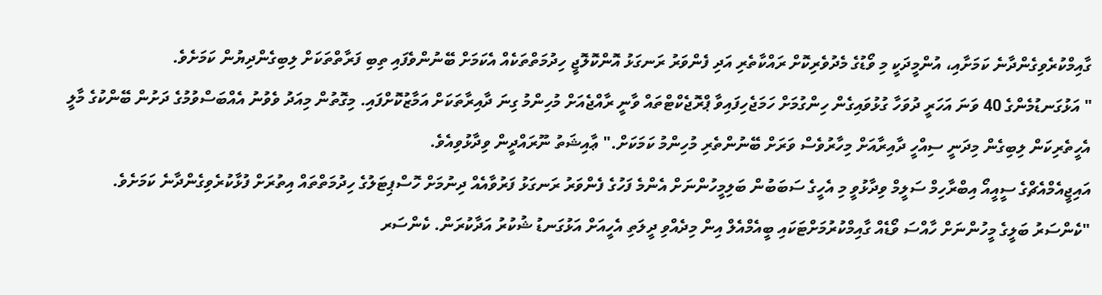ގާއިމްކުރެވިގެންދާނެ ކަމަށާއި، އުންމީދަކީ މި ވޯޑުގެ މެދުވެރިކޮށް ރައްކާތެރި އަދި ފެންވަރު ރަނގަޅު އޮންކޮލޮޖީ ހިދުމަތްތަކެއް އެކަމަށް ބޭނުންވެފައި ތިބި ފަރާތްތަކަށް ލިބިގެންދިޔުން ކަމަށެވެ.
" އަޅުގަނޑުމެންގެ 40 ވަނަ އަހަރީ ދުވަހާ ގުޅުވައިގެން ހިންގުމަށް ހަމަޖެހިފައިވާ ޕްރޮޖެކްޓްތައް ވާނީ ރާއްޖެއަށް މުހިންމު ގިނަ ދާއިރާތަކަށް އަމާޒުކޮށްފައި. މިގޮތުން މިއަދު ވެވުނު އެއްބަސްވުމުގެ ދަށުން ބޭންކުގެ މާލީ އެހީތެރިކަން ލިބިގެން މިދަނީ ސިއްހީ ދާއިރާއަށް މިހާރުވެސް ވަރަށް ބޭނުންތެރި މުހިންމު ކަމަކަށް." ޢާއިޝަތު ނޫރައްދީން ވިދާޅުވިއެވެ.
އައިޖީއެމްއެޗްގެ ސީއީއޯ އިބްރާހިމް ސަލީމް ވިދާޅުވީ މި އެހީގެ ސަބަބުން ބަލިމީހުންނަށް އެންމެ ފަހުގެ ފެންވަރު ރަނގަޅު ފަރުވާއެއް ދިނުމަށް ހޮސްޕިޓަލުގެ ހިދުމަތްތައް އިތުރަށް ފުޅާކުރެވިގެންދާނެ ކަމަށެވެ.
"ކެންސަރު ބަލީގެ މީހުންނަށް ހާއްސަ ވޯޑެއް ގާއިމްކުރުމަށްޓަކައި ބީއެމްއެލް އިން މިދެއްވި ދީލަތި އެހީއަށް އަޅުގަނޑު ޝުކުރު އަދާކުރަން. ކެންސަރ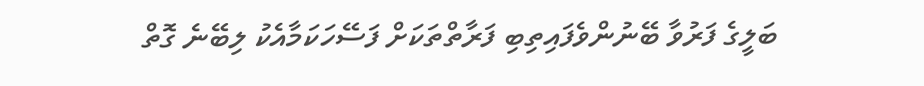ބަލީގެ ފަރުވާ ބޭނުންވެފައިތިބި ފަރާތްތަކަށް ފަސޭހަކަމާއެކު ލިބޭނެ ގޮތް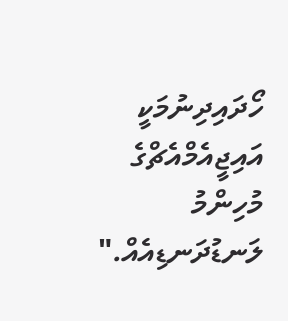ހޯދައިދިނުމަކީ އައިޖީއެމްއެޗްގެ މުހިންމު ލަނޑުދަނޑިއެއް."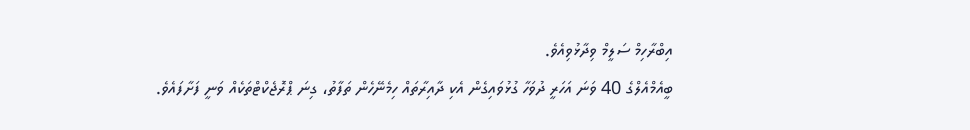އިބްރާހިމް ސަލީމް ވިދާޅުވިއެވެ.
ބީއެމްއެލްގެ 40 ވަނަ އަހަރީ ދުވަހާ ގުޅުވައިގެން އެކި ދާއިރާތައް ހިމެނޭހެން ތަފާތު، ގިނަ ޕްރޮޖެކްޓްތަކެއް ވަނީ ފަށާފައެވެ.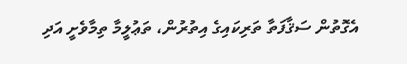އެގޮތުން ސަޤާފަތާ ތަރިކައިގެ އިތުރުން، ތަޢުލީމާ ތިމާވެށީ އަދި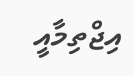އިޖްތިމާއީ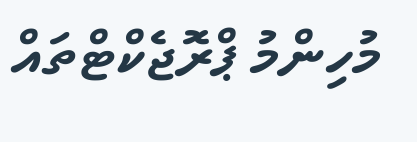މުހިންމު ޕްރޮޖެކްޓްތައް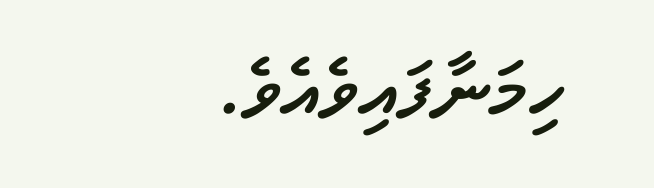ހިމަނާފައިވެއެވެ.